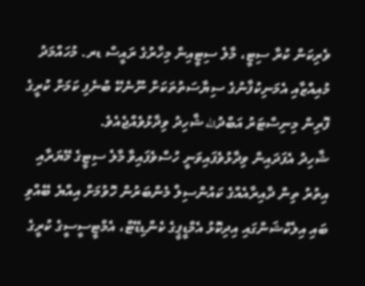ވެރިކަން ކުރާ ސިޓީ، މާލެ ސިޓީއިން މިހާރުގެ ރައީސް ޑރ. މުހައްމަދު މުއިއްޒާއި އެމަނިކުފާނުގެ ސިޔާސަތުތަކަށް ނޫނެކޭ ބުނެފި ކަމަށް ކުރީގެ ފޮރިން މިނިސްޓަރު އަބްދުالله ޝާހިދު ވިދާޅުވެއްޖެއެވެ.
ޝާހިދު އެފަދައިން ވިދާޅުވެފައިވަނީ ހުސްވެފައިވާ މާލެ ސިޓީގެ މޭޔަރާއި އިތުރު ތިން ދާއިރާއެއްގެ ކައުންސިލް މެންބަރުން ހޮވުމަށް އިއްޔެ ބޭއްވި ބައި އިލެކްޝަންގައި އިދިކޮޅު އެމްޑީޕީގެ ކެންޑިޑޭޓް، އެމްޓީސީސީގެ ކުރީގެ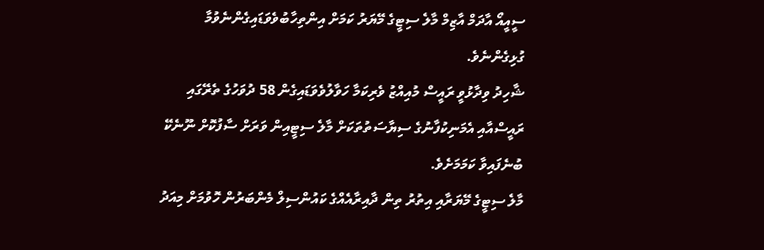ސީއީއޯ އާދަމް އާޒިމް މާލެ ސިޓީގެ މޭޔަރު ކަމަށް އިންތިހާބުވެވަޑައިގެންނެވުމާ ގުޅިގެންނެވެ.
ޝާހިދު ވިދާޅުވީ ރައީސް މުއިއްޒު ވެރިކަމާ ހަވާލުވެވަޑައިގެން 58 ދުވަހުގެ ތެރޭގައި ރައީސްއާއި އެމަނިކުފާނުގެ ސިޔާސަތުތަކަށް މާލެ ސިޓީއިން ވަރަށް ސާފުކޮށް ނޫނެކޭ ބުނެފައިވާ ކަމަމަށެވެ.
މާލެ ސިޓީގެ މޭޔަރާއި އިތުރު ތިން ދާއިރާއެއްގެ ކައުންސިލް މެންބަރުން ހޮވުމަށް މިއަދު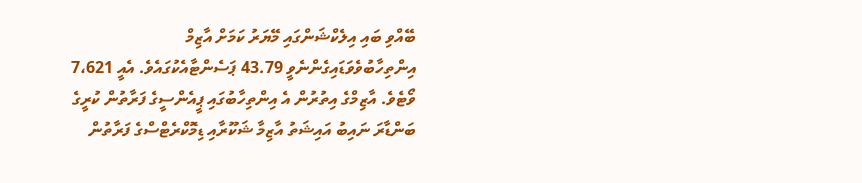ބޭއްވި ބައި އިލެކްޝަންގައި މޭޔަރު ކަމަށް އާޒިމް އިންތިހާބުވެވަޑައިގެންނެވީ 43.79 ޕަސެންޓާއެކުގައެވެ. އެއީ 7،621 ވޯޓެވެ. އާޒިމްގެ އިތުރުން އެ އިންތިހާބުގައި ޕީއެންސީގެ ފަރާތުން ކުރީގެ ބަންޑާރަ ނައިބު އައިޝަތު އާޒިމާ ޝަކޫރާއި ޑިމޮކްރެޓްސްގެ ފަރާތުން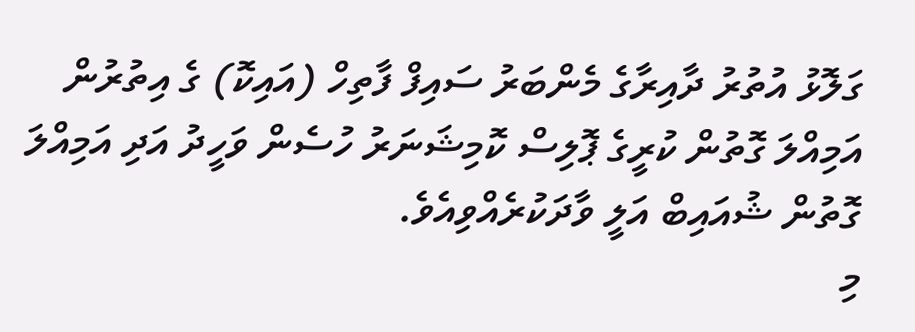ގަލޮޅު އުތުރު ދާއިރާގެ މެންބަރު ސައިފް ފާތިހް (އައިކޮ) ގެ އިތުރުން އަމިއްލަ ގޮތުން ކުރީގެ ޕޮލިސް ކޮމިޝަނަރު ހުސެން ވަހީދު އަދި އަމިއްލަ ގޮތުން ޝުއައިބް އަލީ ވާދަކުރެއްވިއެވެ.
މި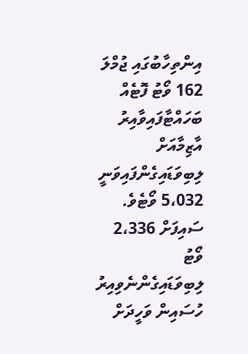އިންތިހާބުގައި ޖުމްލަ 162 ވޯޓު ފޮޓެއް ބަހައްޓާފައިވާއިރު އާޒިމާއަށް ލިބިވަޑައިގެންފައިވަނީ 5،032 ވޯޓެވެ. ސައިފަށް 2،336 ވޯޓު ލިބިވަޑައިގެންނެވިއިރު ހުސައިން ވަހީދަށް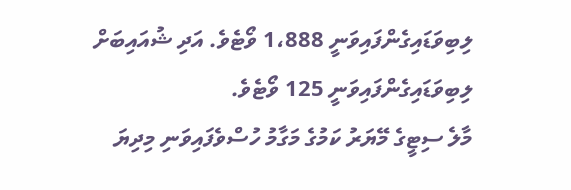ލިބިވަޑައިގެންފައިވަނީ 1،888 ވޯޓެވެ. އަދި ޝުއައިބަށް ލިބިވަޑައިގެންފައިވަނީ 125 ވޯޓެވެ.
މާލެ ސިޓީގެ މޭޔަރު ކަމުގެ މަގާމު ހުސްވެފައިވަނި މިދިޔަ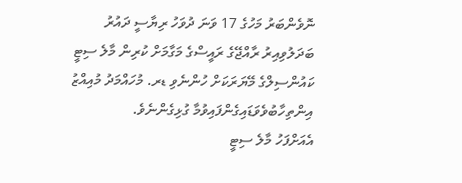ނޮވެންބަރު މަހުގެ 17 ވަނަ ދުވަހު ރިޔާސީ ދައުރު ބަދަލުވިއިރު ރާއްޖޭގެ ރައީސްގެ މަގާމަށް ކުރިން މާލެ ސިޓީ ކައުންސިލްގެ މޭޔަރަކަށް ހުންނެވި ޑރ. މުހައްމަދު މުއިއްޒު އިންތިހާބުވެވަޑައިގެންފައިވުމާ ގުޅިގެންނެވެ.
އެއަށްފަހު މާލެ ސިޓީ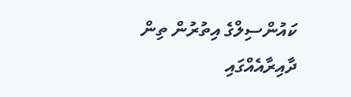ކައުންސިލްގެ އިތުރުން ތިން ދާއިރާއެއްގައި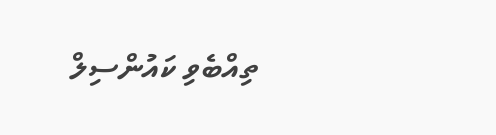ތިއްބެވި ކައުންސިލް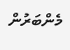މެންބަރުން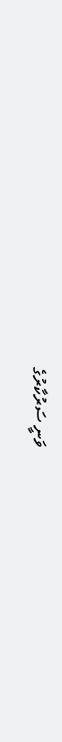ވަނީ ސަރުކާރުގެ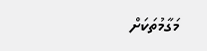މަގާމުތަކަށް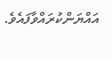އައްޔަންކުރައްވާފައެވެ.